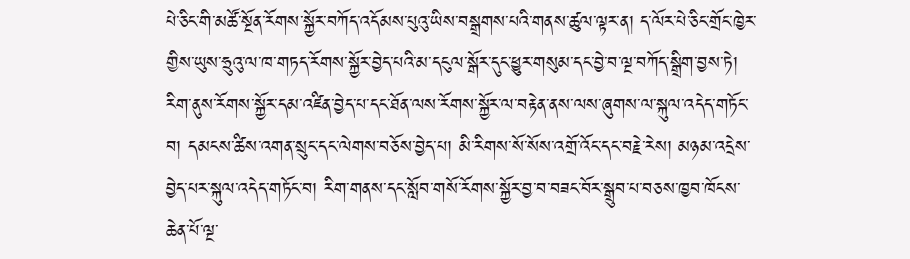པེ་ཅིང་གི་མཚོ་སྔོན་རོགས་སྐྱོར་བཀོད་འདོམས་པུའུ་ཡིས་བསྒྲགས་པའི་གནས་ཚུལ་ལྟར་ན། ད་ལོར་པེ་ཅིང་གྲོང་ཁྱེར་གྱིས་ཡུས་ཧྲུའུ་ལ་ཁ་གཏད་རོགས་སྐྱོར་བྱེད་པའི་མ་དངུལ་སྒོར་དུང་ཕྱུར་གསུམ་དང་བྱེ་བ་ལྔ་བཀོད་སྒྲིག་བྱས་ཏེ། རིག་ནུས་རོགས་སྐྱོར་དམ་འཛིན་བྱེད་པ་དང་ཐོན་ལས་རོགས་སྐྱོར་ལ་བརྟེན་ནས་ལས་ཞུགས་ལ་སྐུལ་འདེད་གཏོང་བ། དམངས་ཚིས་འགན་སྲུང་དང་ལེགས་བཅོས་བྱེད་པ། མི་རིགས་སོ་སོས་འགྲོ་འོང་དང་བརྗེ་རེས། མཉམ་འདྲེས་བྱེད་པར་སྐུལ་འདེད་གཏོང་བ། རིག་གནས་དང་སློབ་གསོ་རོགས་སྐྱོར་བྱ་བ་བཟང་བོར་སྒྲུབ་པ་བཅས་ཁྱབ་ཁོངས་ཆེན་པོ་ལྔ་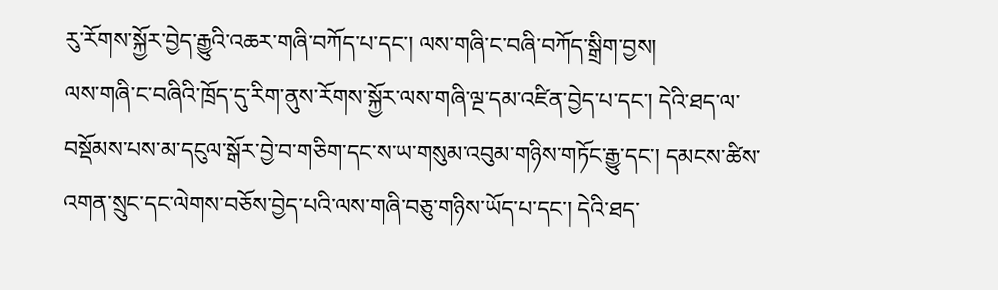རུ་རོགས་སྐྱོར་བྱེད་རྒྱུའི་འཆར་གཞི་བཀོད་པ་དང་། ལས་གཞི་ང་བཞི་བཀོད་སྒྲིག་བྱས།
ལས་གཞི་ང་བཞིའི་ཁྲོད་དུ་རིག་ནུས་རོགས་སྐྱོར་ལས་གཞི་ལྔ་དམ་འཛིན་བྱེད་པ་དང་། དེའི་ཐད་ལ་བསྡོམས་པས་མ་དངུལ་སྒོར་བྱེ་བ་གཅིག་དང་ས་ཡ་གསུམ་འབུམ་གཉིས་གཏོང་རྒྱུ་དང་། དམངས་ཚིས་འགན་སྲུང་དང་ལེགས་བཅོས་བྱེད་པའི་ལས་གཞི་བཅུ་གཉིས་ཡོད་པ་དང་། དེའི་ཐད་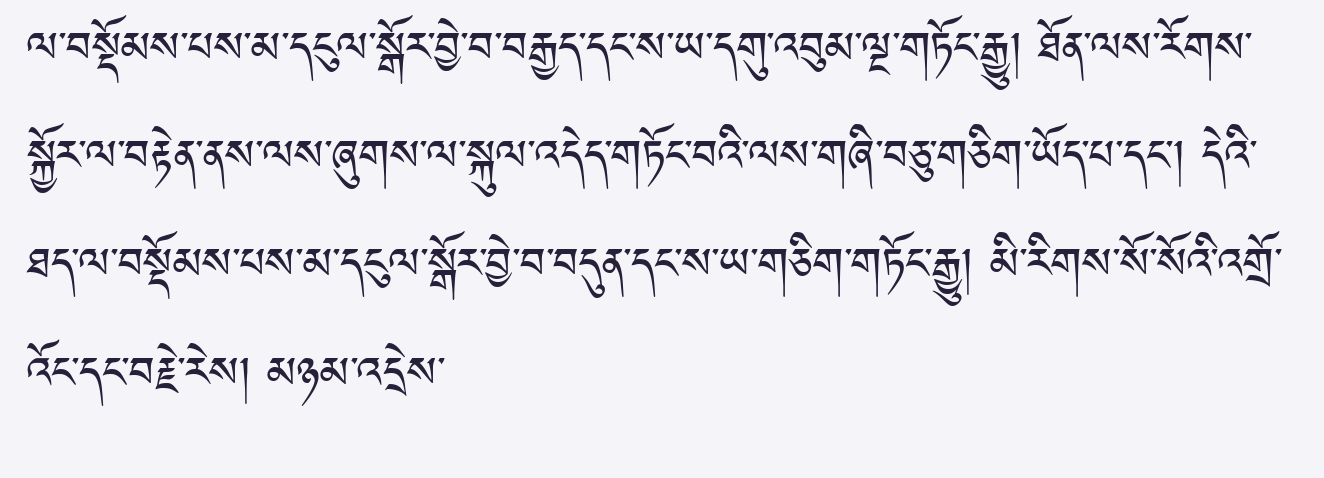ལ་བསྡོམས་པས་མ་དངུལ་སྒོར་བྱེ་བ་བརྒྱད་དང་ས་ཡ་དགུ་འབུམ་ལྔ་གཏོང་རྒྱུ། ཐོན་ལས་རོགས་སྐྱོར་ལ་བརྟེན་ནས་ལས་ཞུགས་ལ་སྐུལ་འདེད་གཏོང་བའི་ལས་གཞི་བཅུ་གཅིག་ཡོད་པ་དང་། དེའི་ཐད་ལ་བསྡོམས་པས་མ་དངུལ་སྒོར་བྱེ་བ་བདུན་དང་ས་ཡ་གཅིག་གཏོང་རྒྱུ། མི་རིགས་སོ་སོའི་འགྲོ་འོང་དང་བརྗེ་རེས། མཉམ་འདྲེས་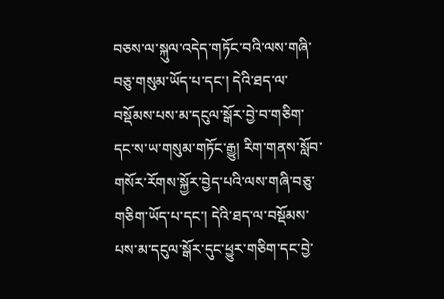བཅས་ལ་སྐུལ་འདེད་གཏོང་བའི་ལས་གཞི་བཅུ་གསུམ་ཡོད་པ་དང་། དེའི་ཐད་ལ་བསྡོམས་པས་མ་དངུལ་སྒོར་བྱེ་བ་གཅིག་དང་ས་ཡ་གསུམ་གཏོང་རྒྱུ། རིག་གནས་སློབ་གསོར་རོགས་སྐྱོར་བྱེད་པའི་ལས་གཞི་བཅུ་གཅིག་ཡོད་པ་དང་། དེའི་ཐད་ལ་བསྡོམས་པས་མ་དངུལ་སྒོར་དུང་ཕྱུར་གཅིག་དང་བྱེ་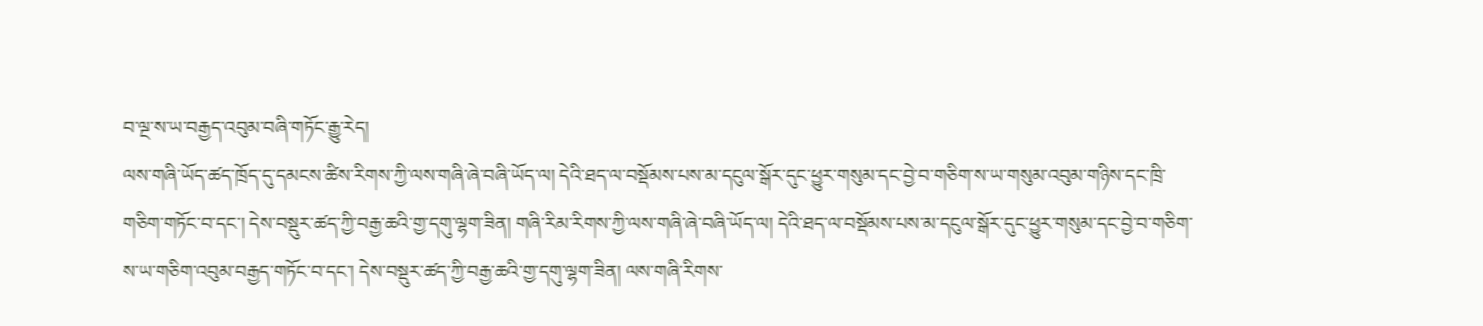བ་ལྔ་ས་ཡ་བརྒྱད་འབུམ་བཞི་གཏོང་རྒྱུ་རེད།
ལས་གཞི་ཡོད་ཚད་ཁྲོད་དུ་དམངས་ཚིས་རིགས་ཀྱི་ལས་གཞི་ཞེ་བཞི་ཡོད་ལ། དེའི་ཐད་ལ་བསྡོམས་པས་མ་དངུལ་སྒོར་དུང་ཕྱུར་གསུམ་དང་བྱེ་བ་གཅིག་ས་ཡ་གསུམ་འབུམ་གཉིས་དང་ཁྲི་གཅིག་གཏོང་བ་དང་། དེས་བསྡུར་ཚད་ཀྱི་བརྒྱ་ཆའི་གྱ་དགུ་ལྷག་ཟིན། གཞི་རིམ་རིགས་ཀྱི་ལས་གཞི་ཞེ་བཞི་ཡོད་ལ། དེའི་ཐད་ལ་བསྡོམས་པས་མ་དངུལ་སྒོར་དུང་ཕྱུར་གསུམ་དང་བྱེ་བ་གཅིག་ས་ཡ་གཅིག་འབུམ་བརྒྱད་གཏོང་བ་དང་། དེས་བསྡུར་ཚད་ཀྱི་བརྒྱ་ཆའི་གྱ་དགུ་ལྷག་ཟིན། ལས་གཞི་རིགས་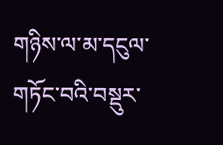གཉིས་ལ་མ་དངུལ་གཏོང་བའི་བསྡུར་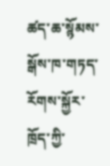ཚད་ཆ་སྙོམས་སྒོས་ཁ་གཏད་རོགས་སྐྱོར་ཁྲོད་ཀྱི་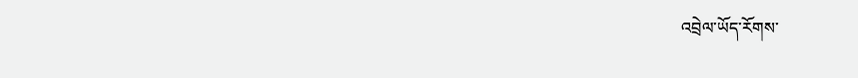འབྲེལ་ཡོད་རོགས་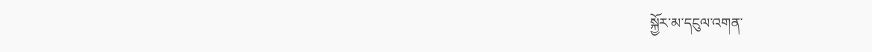སྐྱོར་མ་དངུལ་འགན་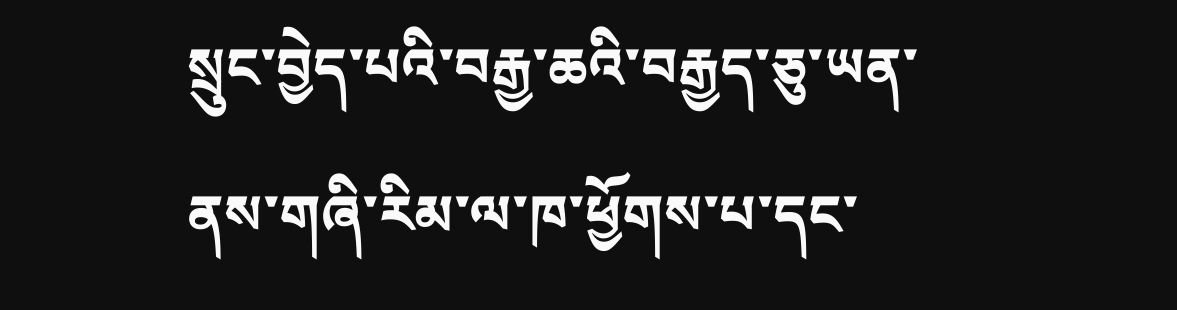སྲུང་བྱེད་པའི་བརྒྱ་ཆའི་བརྒྱད་ཅུ་ཡན་ནས་གཞི་རིམ་ལ་ཁ་ཕྱོགས་པ་དང་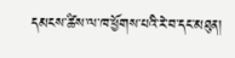དམངས་ཚིས་ལ་ཁ་ཕྱོགས་པའི་རེ་བ་དང་མཐུན།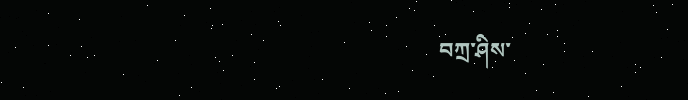བཀྲ་ཤིས་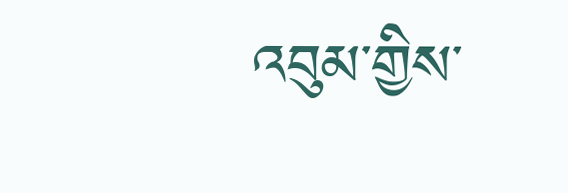འབུམ་གྱིས་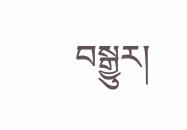བསྒྱུར།